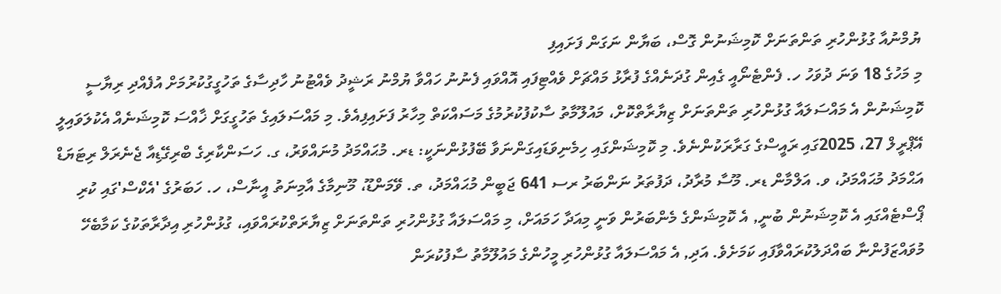ޔުމްނުއާ ގުޅުންހުރި ތަންތަނަށް ކޮމިޝަނުން ގޮސް، ބަޔާން ނަގަން ފަށައިފި
މި މަހުގެ 18 ވަނަ ދުވަހު ހ. ފެންޓެނޯއީ ގެއިން ގުދަނެއްގެ ފުރާޅު މައްޗަށް ވެއްޓިފައި އޮއްވައި ފެނުނު ހައްވާ ޔުމްނު ރަޝީދު ވެއްޓުނު ހާދިސާގެ ތަހުގީގުކުރުމަށް އުފެއްދި ރިޔާސީ ކޮމިޝަނުން އެ މައްސަލައާ ގުޅުންހުރި ތަންތަނަށް ޒިޔާރާތްކޮށް، މައުލޫމާތު ސާކުފުކުރުމުގެ މަސައްކަތް މިހާރު ފަށައިފިއެވެ. މި މައްސަލައިގެ ތަހުގީގަށް ޚާއްސަ ކޮމިޝަނެއް އެކުލަވައިލީ އޭޕްރީލް 27، 2025ގައި ރައީސްގެ ގަރާރަކުންނެވެ. މި ކޮމިޝަންގައި ހިމެނިވަޑައިގަންނަވާ ބޭފުޅުންނަކީ: ޑރ. މުޙައްމަދު މުނައްވަރު، ގ. ހަސަންކާރިގެ ބްރިގޭޑިއާ ޖެނެރަލް ރިޓަޔަޑް އަޙްމަދު މުޙައްމަދު، ވ. އަލްމާން ޑރ. މޫސާ މުރާދު، ދަފުތަރު ނަންބަރު ރސ 641 ޖަބީން މުޙައްމަދު، ތ. ވޭމަންޑޫ، މޫނިމާގެ އާމިނަތު އީނާސް، ހ. ހަބަރުގެ 'އެކްސް'ގައި ކުރި ޕޯސްޓެއްގައި އެ ކޮމިޝަނުން ބުނީ, އެ ކޮމިޝަންގެ މެންބަރުން ވަނީ މިއަދާ ހަމައަށް، މި މައްސަލައާ ގުޅުންހުރި ތަންތަނަށް ޒިޔާރަތްކުރައްވައި، ގުޅުންހުރި އިދާރާތަކުގެ ކަމާބެހޭ މުވައްޒަފުންނާ ބައްދަލުކުރައްވާފައި ކަމަށެވެ. އަދި, އެ މައްސަލައާ ގުޅުންހުރި މީހުންގެ މައުލޫމާތު ސާފުކުރަން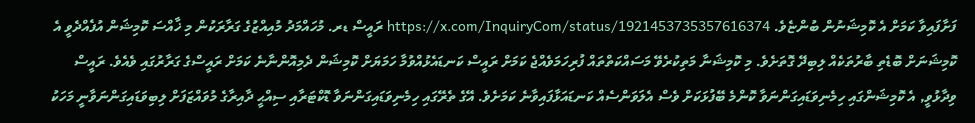ފަށާފައިވާ ކަމަށް އެ ކޮމިޝަނުން ބުންޏެވެ. https://x.com/InquiryCom/status/1921453735357616374 ރައީސް ޑރ. މުހައްމަދު މުއިއްޒުގެ ގަރާރަކުން މި ޚާއްސަ ކޮމިޝަން އުފެއްދެވީ އެ ކޮމިޝަނަށް ބޮޑެތި ބާރުތަކެއް ލިބިދޭ ގޮތަށެވެ. މި ކޮމިޝަނާ މަތިކުރެވޭ މަސައްކަތްތައް ފުރިހަމަވެއްޖެ ކަމަށް ރައީސް ކަނޑައެޅުއްވުމާ ހަމަޔަށް ކޮމިޝަން ދެމިއޮންނާނެ ކަމަށް ރައީސްގެ ގަރާރުގައި ވެއެވެ. ރައީސް ވިދާޅުވީ, އެ ކޮމިޝަންގައި ހިމެނިވަޑައިގަންނަވާ ކޮންމެ ބޭފުޅަކަށް ވެސް އެލަވަންސެއް ކަނޑައަޅާފައިވާނެ ކަމަށެވެ. އޭގެ ތެރޭގައި ހިމެނިވަޑައިގަންނަވާ ޑޮކްޓަރާއި ސިއްޙީ ދާއިރާގެ މުވައްޒަފަށް ލިބިވަޑައިގަންނަވާނީ މަހަކު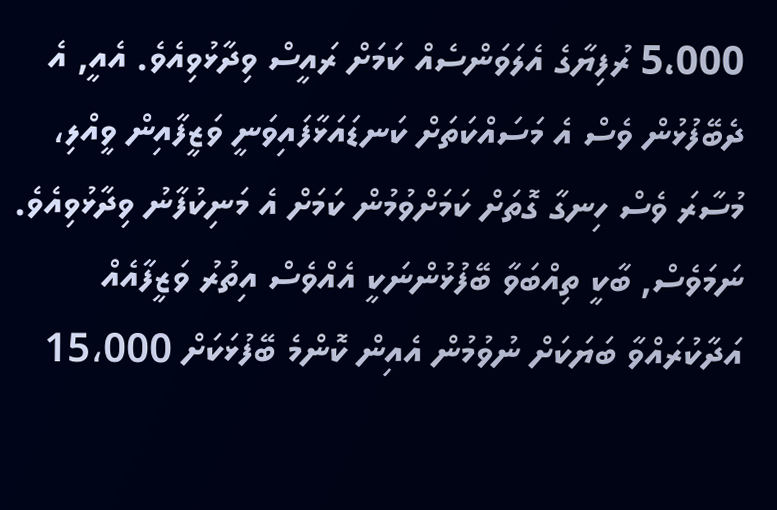5،000 ރުފިޔާގެ އެލަވަންސެއް ކަމަށް ރައީސް ވިދާޅުވިއެވެ. އެއީ, އެ ދެބޭފުޅުން ވެސް އެ މަސައްކަތަށް ކަނޑައަޅާފައިވަނީ ވަޒީފާއިން ވީއްލި، މުސާރަ ވެސް ހިނގާ ގޮތަށް ކަމަށްވުމުން ކަމަށް އެ މަނިކުފާނު ވިދާޅުވިއެވެ. ނަމަވެސް, ބާކީ ތިއްބަވާ ބޭފުޅުންނަކީ އެއްވެސް އިތުރު ވަޒީފާއެއް އަދާކުރައްވާ ބަޔަކަށް ނުވުމުން އެއިން ކޮންމެ ބޭފުޅަކަށް 15،000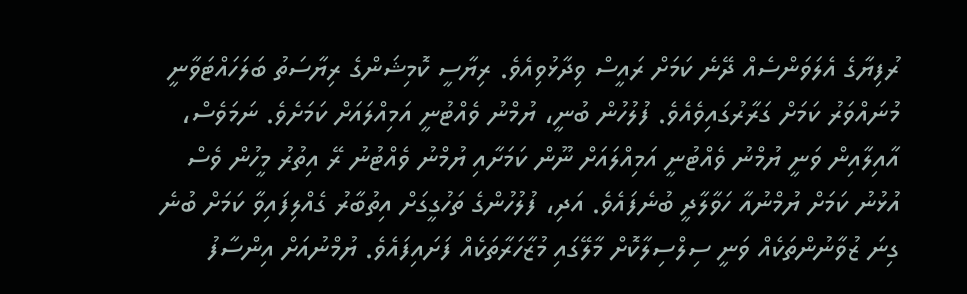ރުފިޔާގެ އެލަވަންސެއް ދޭނެ ކަމަށް ރައީސް ވިދާޅުވިއެވެ. ރިޔާސީ ކޮމިޝަންގެ ރިޔާސަތު ބަލަހައްޓަވާނީ މުނައްވަރު ކަމަށް ގަރާރުގައިވެއެވެ. ފުލުހުން ބުނީ، ޔުމްނު ވެއްޓުނީ އަމިއްލައަށް ކަމަށެވެ. ނަމަވެސް، އާއިލާއިން ވަނީ ޔުމްނު ވެއްޓުނީ އަމިއްލައަށް ނޫން ކަމަށާއި ޔުމްނު ވެއްޓުނު ރޭ އިތުރު މީހުން ވެސް އުޅުނު ކަމަށް ޔުމްނުއާ ހަވާލާދީ ބުނެފައެވެ. އަދި، ފުލުހުންގެ ތަހުގީގަށް އިތުބާރު ގެއްލިފައިވާ ކަމަށް ބުނެ ގިނަ ޒުވާނުންތަކެއް ވަނީ ސިލްސިލާކޮށް މާލޭގައި މުޒާހަރާތަކެއް ފަށައިފައެވެ. ޔުމްނުއަށް އިންސާފު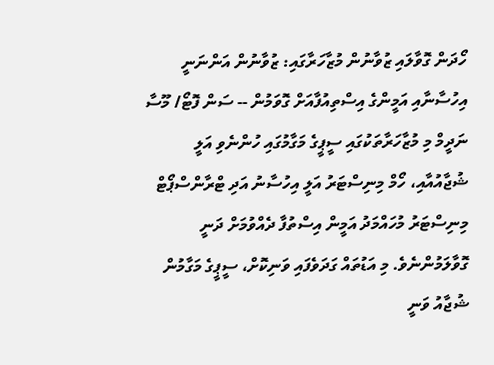ހޯދަން ގޮވާލައި ޒުވާނުން މުޒާހަރާގައި: ޒުވާނުން އަންނަނީ އިހުސާނާއި އަމީންގެ އިސްތިއުފާއަށް ގޮވަމުން -- ސަން ފޮޓޯ/ މޫސާ ނަދީމް މި މުޒާހަރާތަކުގައި ސީޕީގެ މަގާމުގައި ހުންނެވި އަލީ ޝުޖާއުއާއި، ހޯމް މިނިސްޓަރު އަލީ އިހުސާނު އަދި ޓްރާންސްޕޯޓް މިނިސްޓަރު މުހައްމަދު އަމީން އިސްތުފާ ދެއްވުމަށް ދަނީ ގޮވާލަމުންނެވެ. މި އަޑުތައް ގަދަވެފައި ވަނިކޮށް، ސީޕީގެ މަގާމުން ޝުޖާއު ވަނީ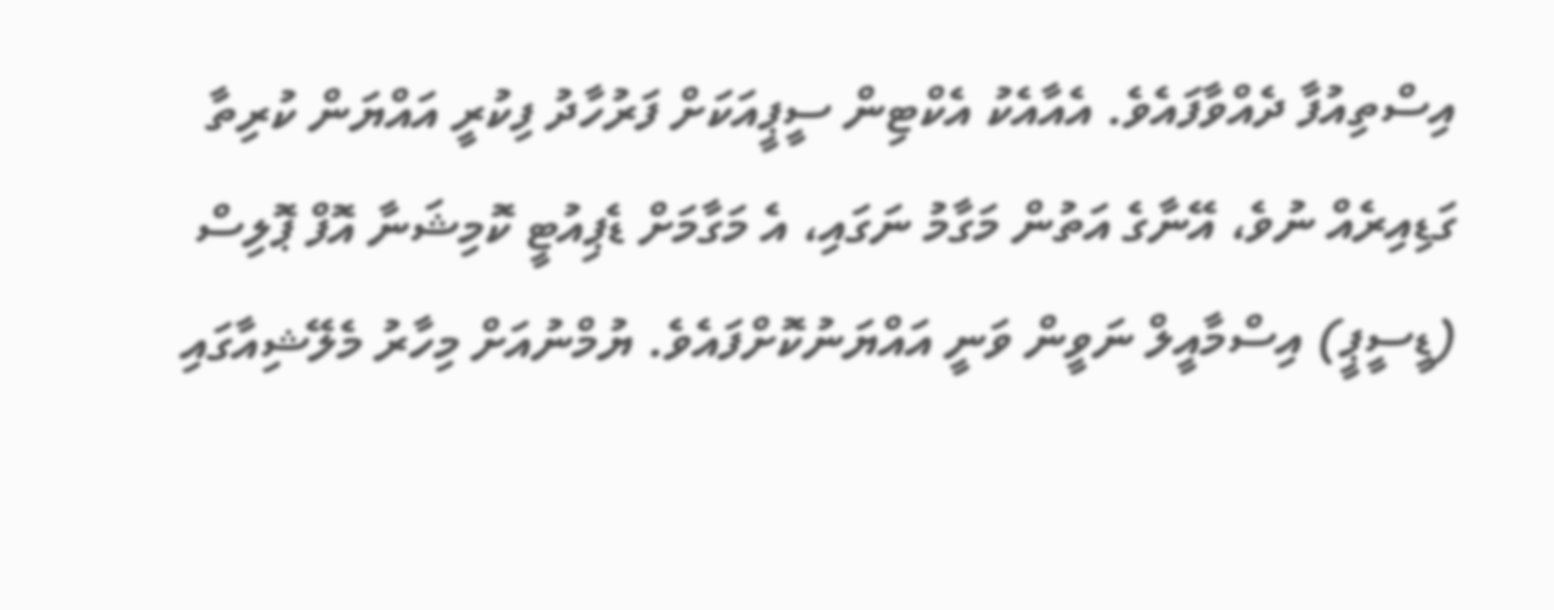އިސްތިއުފާ ދެއްވާފައެވެ. އެއާއެކު އެކްޓިން ސީޕީއަކަށް ފަރުހާދު ފިކުރީ އައްޔަން ކުރިތާ ގަޑިއިރެއް ނުވެ، އޭނާގެ އަތުން މަގާމު ނަގައި، އެ މަގާމަށް ޑެޕިއުޓީ ކޮމިޝަނާ އޮފް ޕޮލިސް (ޑީސީޕީ) އިސްމާއީލް ނަވީން ވަނީ އައްޔަނުކޮށްފައެވެ. ޔުމްނުއަށް މިހާރު މެލޭޝިއާގައި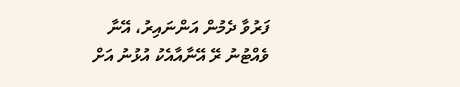ފަރުވާ ދެމުން އަންނައިރު، އޭނާ ވެއްޓުނު ރޭ އޭނާއާއެކު އުޅުނު އަށް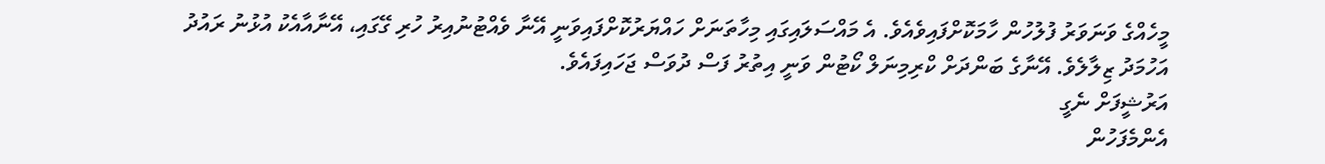މީހެއްގެ ވަނަވަރު ފުލުހުން ހާމަކޮށްފައިވެއެވެ. އެ މައްސަލައިގައި މިހާތަނަށް ހައްޔަރުކޮށްފައިވަނީ އޭނާ ވެއްޓުނުއިރު ހުރި ގޭގައި، އޭނާއާއެކު އުޅުނު ރައުދު އަހުމަދު ޒިލާލެވެ. އޭނާގެ ބަންދަށް ކްރިމިނަލް ކޯޓުން ވަނީ އިތުރު ފަސް ދުވަސް ޖަހައިފައެވެ.
އަރުޝީފަށް ނެގީ
އެންމެފަހުން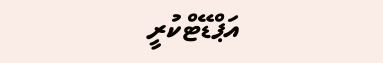އަޕްޑޭޓްކުރީ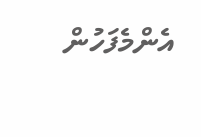އެންމެފަހުން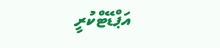އަޕްޑޭޓްކުރީ